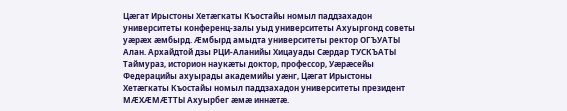Цæгат Ирыстоны Хетæгкаты Къостайы номыл паддзахадон университеты конференц-залы уыд университеты Ахуыргонд советы уæрæх æмбырд. Æмбырд амыдта университеты ректор ОГЪУАТЫ Алан. Архайдтой дзы РЦИ-Аланийы Хицауады Сæрдар ТУСКЪАТЫ Таймураз, историон наукæты доктор, профессор, Уæрæсейы Федерацийы ахуырады академийы уæнг, Цæгат Ирыстоны Хетæгкаты Къостайы номыл паддзахадон университеты президент МÆХÆМÆТТЫ Ахуырбег æмæ иннæтæ.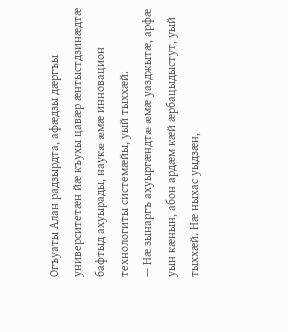Огъуаты Алан радзырдта, афæдзы дæргъы университетæн йæ къухы цавæр æнтыстдзинæдтæ бафтыд ахуырады, наукæ æмæ инновацион технологиты системæйы, уый тыххæй.
— Нæ зынаргъ ахуыргæндтæ æмæ уазджытæ, арфæ уын кæнын, абон ардæм кæй æрбацыдыстут, уый тыххæй. Нæ ныхас уыдзæн,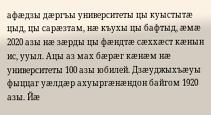афæдзы дæргъы университеты цы куыстытæ цыд, цы сарæзтам, нæ къухы цы бафтыд, æмæ 2020 азы нæ зæрды цы фæндтæ сæххæст кæнын ис, ууыл. Ацы аз мах бæрæг кæнæм нæ университеты 100 азы юбилей. Дзæуджыхъæуы фыццаг уæлдæр ахуыргæнæндон байгом 1920 азы. Йæ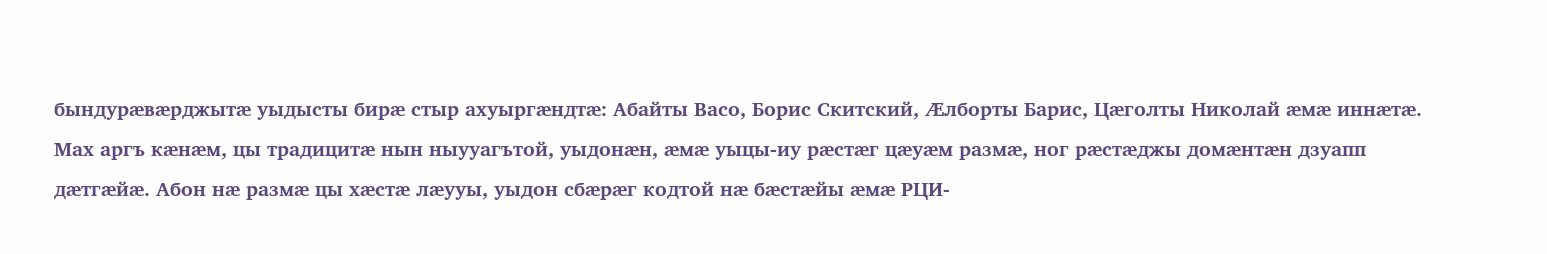бындурæвæрджытæ уыдысты бирæ стыр ахуыргæндтæ: Абайты Васо, Борис Скитский, Æлборты Барис, Цæголты Николай æмæ иннæтæ. Мах аргъ кæнæм, цы традицитæ нын ныууагътой, уыдонæн, æмæ уыцы-иу рæстæг цæуæм размæ, ног рæстæджы домæнтæн дзуапп дæтгæйæ. Абон нæ размæ цы хæстæ лæууы, уыдон сбæрæг кодтой нæ бæстæйы æмæ РЦИ-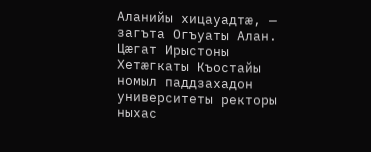Аланийы хицауадтæ, — загъта Огъуаты Алан.
Цæгат Ирыстоны Хетæгкаты Къостайы номыл паддзахадон университеты ректоры ныхас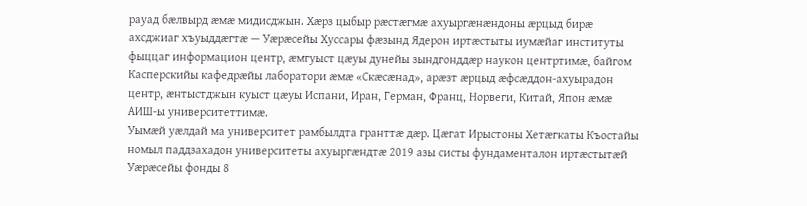рауад бæлвырд æмæ мидисджын. Хæрз цыбыр рæстæгмæ ахуыргæнæндоны æрцыд бирæ ахсджиаг хъуыддæгтæ — Уæрæсейы Хуссары фæзынд Ядерон иртæстыты иумæйаг институты фыццаг информацион центр, æмгуыст цæуы дунейы зындгонддæр наукон центртимæ, байгом Касперскийы кафедрæйы лаборатори æмæ «Скæсæнад», арæзт æрцыд æфсæддон-ахуырадон центр, æнтыстджын куыст цæуы Испани, Иран, Герман, Франц, Норвеги, Китай, Япон æмæ АИШ-ы университеттимæ.
Уымæй уæлдай ма университет рамбылдта гранттæ дæр. Цæгат Ирыстоны Хетæгкаты Къостайы номыл паддзахадон университеты ахуыргæндтæ 2019 азы систы фундаменталон иртæстытæй Уæрæсейы фонды 8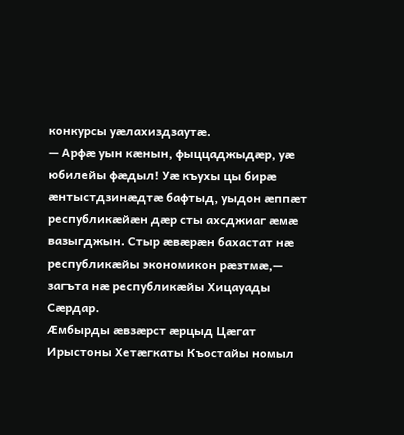конкурсы уæлахиздзаутæ.
— Арфæ уын кæнын, фыццаджыдæр, уæ юбилейы фæдыл! Уæ къухы цы бирæ æнтыстдзинæдтæ бафтыд, уыдон æппæт республикæйæн дæр сты ахсджиаг æмæ вазыгджын. Стыр æвæрæн бахастат нæ республикæйы экономикон рæзтмæ,— загъта нæ республикæйы Хицауады Сæрдар.
Æмбырды æвзæрст æрцыд Цæгат Ирыстоны Хетæгкаты Къостайы номыл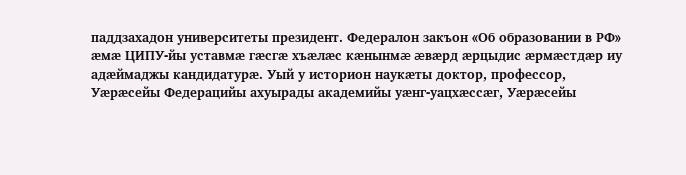паддзахадон университеты президент. Федералон закъон «Об образовании в РФ» æмæ ЦИПУ-йы уставмæ гæсгæ хъæлæс кæнынмæ æвæрд æрцыдис æрмæстдæр иу адæймаджы кандидатурæ. Уый у историон наукæты доктор, профессор, Уæрæсейы Федерацийы ахуырады академийы уæнг-уацхæссæг, Уæрæсейы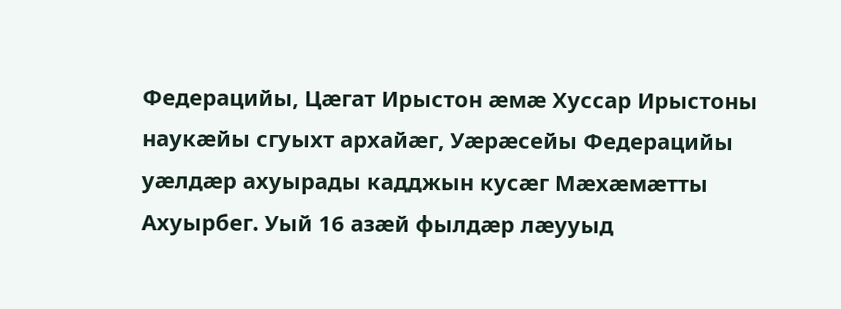Федерацийы, Цæгат Ирыстон æмæ Хуссар Ирыстоны наукæйы сгуыхт архайæг, Уæрæсейы Федерацийы уæлдæр ахуырады кадджын кусæг Мæхæмæтты Ахуырбег. Уый 16 азæй фылдæр лæууыд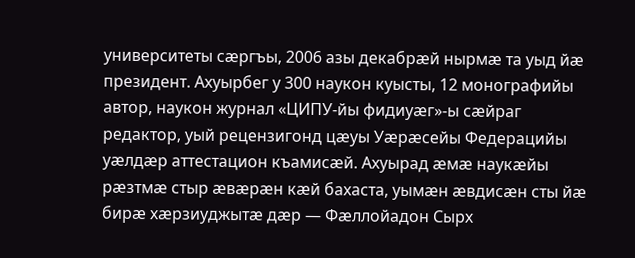университеты сæргъы, 2006 азы декабрæй нырмæ та уыд йæ президент. Ахуырбег у 300 наукон куысты, 12 монографийы автор, наукон журнал «ЦИПУ-йы фидиуæг»-ы сæйраг редактор, уый рецензигонд цæуы Уæрæсейы Федерацийы уæлдæр аттестацион къамисæй. Ахуырад æмæ наукæйы рæзтмæ стыр æвæрæн кæй бахаста, уымæн æвдисæн сты йæ бирæ хæрзиуджытæ дæр — Фæллойадон Сырх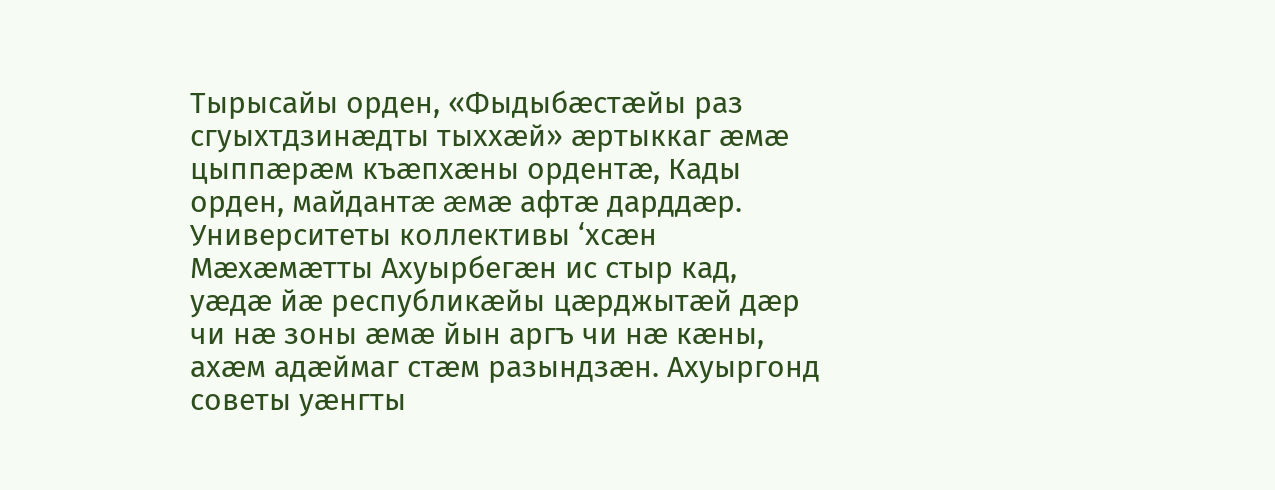Тырысайы орден, «Фыдыбæстæйы раз сгуыхтдзинæдты тыххæй» æртыккаг æмæ цыппæрæм къæпхæны ордентæ, Кады орден, майдантæ æмæ афтæ дарддæр. Университеты коллективы ‘хсæн Мæхæмæтты Ахуырбегæн ис стыр кад, уæдæ йæ республикæйы цæрджытæй дæр чи нæ зоны æмæ йын аргъ чи нæ кæны, ахæм адæймаг стæм разындзæн. Ахуыргонд советы уæнгты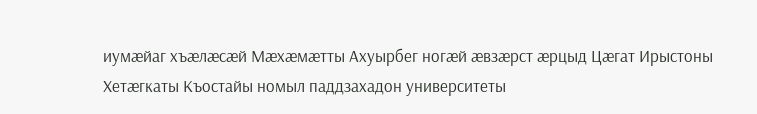иумæйаг хъæлæсæй Мæхæмæтты Ахуырбег ногæй æвзæрст æрцыд Цæгат Ирыстоны Хетæгкаты Къостайы номыл паддзахадон университеты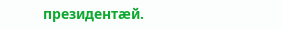президентæй.